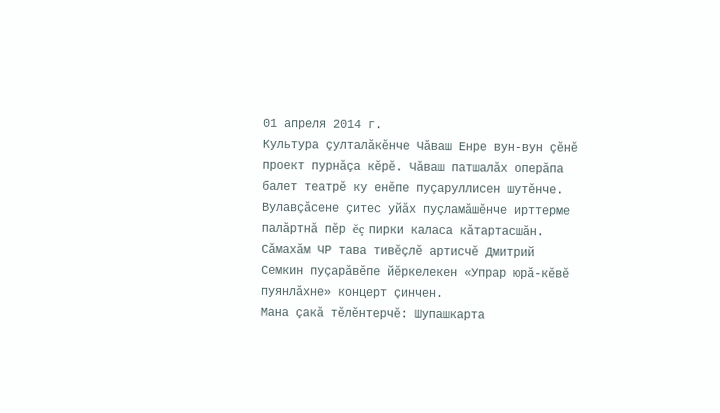01 апреля 2014 г.
Культура çулталăкĕнче Чăваш Енре вун-вун çĕнĕ проект пурнăçа кĕрĕ. Чăваш патшалăх оперăпа балет театрĕ ку енĕпе пуçаруллисен шутĕнче. Вулавçăсене çитес уйăх пуçламăшĕнче ирттерме палăртнă пĕр ĕç пирки каласа кăтартасшăн. Сăмахăм ЧР тава тивĕçлĕ артисчĕ Дмитрий Семкин пуçарăвĕпе йĕркелекен «Упрар юрă-кĕвĕ пуянлăхне» концерт çинчен.
Мана çакă тĕлĕнтерчĕ: Шупашкарта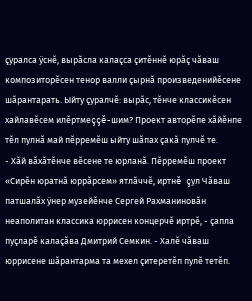çуралса ÿснĕ, вырăсла калаçса çитĕннĕ юрăç чăваш композиторĕсен тенор валли çырнă произведенийĕсене шăрантарать. Ыйту çуралчĕ: вырăс, тĕнче классикĕсен хайлавĕсем илĕртмеççĕ-шим? Проект авторĕпе хăйĕнпе тĕл пулнă май пĕрремĕш ыйту шăпах çакă пулчĕ те.
- Хăй вăхăтĕнче вĕсене те юрланă. Пĕрремĕш проект «Сирĕн юратнă юррăрсем» ятлăччĕ, иртнĕ çул Чăваш патшалăх ÿнер музейĕнче Сергей Рахманиновăн неаполитан классика юррисен концерчĕ иртрĕ, - çапла пуçларĕ калаçăва Дмитрий Семкин. - Халĕ чăваш юррисене шăрантарма та мехел çитеретĕп пулĕ тетĕп.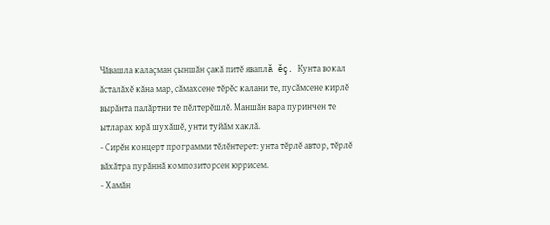Чăвашла калаçман çыншăн çакă питĕ яваплă ĕç. Кунта вокал ăсталăхĕ кăна мар, сăмахсене тĕрĕс калани те, пусăмсене кирлĕ вырăнта палăртни те пĕлтерĕшлĕ. Маншăн вара пуринчен те ытларах юрă шухăшĕ, унти туйăм хаклă.
- Сирĕн концерт программи тĕлĕнтерет: унта тĕрлĕ автор, тĕрлĕ вăхăтра пурăннă композиторсен юррисем.
- Хамăн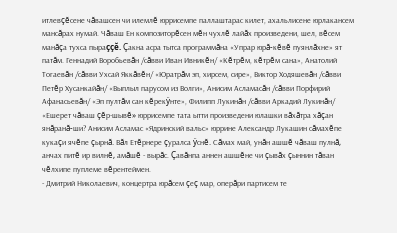итлевçĕсене чăвашсен чи илемлĕ юррисемпе паллаштарас килет, ахальлисене юрлакансем мансăрах нумай. Чăваш Ен композиторĕсен мĕн чухлĕ лайăх произведени, шел, вĕсем манăçа тухса пыраççĕ. Çакна асра тытса программăна «Упрар юрă-кĕвĕ пуянлăхне» ят патăм. Геннадий Воробьевăн /сăвви Иван Ивникĕн/ «Кĕтрĕм, кĕтрĕм сана», Анатолий Тогаевăн /сăвви Ухсай Яккăвĕн/ «Юратрăм эп, хирсем, сире», Виктор Ходяшевăн /сăвви Петĕр Хусанкайăн/ «Выплыл парусом из Волги», Анисим Асламасăн /сăвви Порфирий Афанасьевăн/ «Эп пултăм сан кĕрекÿнте», Филипп Лукинăн /сăвви Аркадий Лукинăн/ «Ешерет чăваш çĕр-шывĕ» юррисемпе тата ытти произведени юлашки вăхăтра хăçан янăранă-ши? Анисим Асламас «Ядринский вальс» юррине Александр Лукашин сăмахĕпе кукаçи ячĕпе çырнă. Вăл Етĕрнере çуралса ÿснĕ. Сăмах май, унăн ашшĕ чăваш пулнă, анчах питĕ ир вилнĕ, амăшĕ - вырăс. Çавăнпа аннен ашшĕне чи çывăх çыннин тăван чĕлхипе пуплеме вĕрентеймен.
- Дмитрий Николаевич, концертра юрăсем çеç мар, оперăри партисем те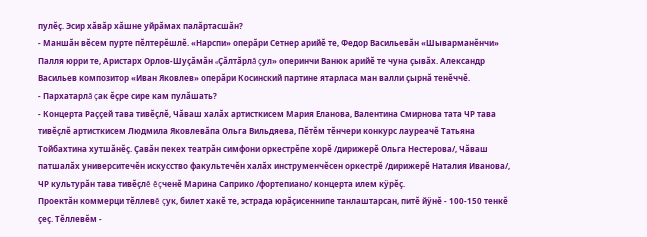пулĕç. Эсир хăвăр хăшне уйрăмах палăртасшăн?
- Маншăн вĕсем пурте пĕлтерĕшлĕ. «Нарспи» оперăри Сетнер арийĕ те, Федор Васильевăн «Шыварманĕнчи» Палля юрри те, Аристарх Орлов-Шуçăмăн «Çăлтăрлă çул» оперинчи Ванюк арийĕ те чуна çывăх. Александр Васильев композитор «Иван Яковлев» оперăри Косинский партине ятарласа ман валли çырнă тенĕччĕ.
- Пархатарлă çак ĕçре сире кам пулăшать?
- Концерта Раççей тава тивĕçлĕ, Чăваш халăх артисткисем Мария Еланова, Валентина Смирнова тата ЧР тава тивĕçлĕ артисткисем Людмила Яковлевăпа Ольга Вильдяева, Пĕтĕм тĕнчери конкурс лауреачĕ Татьяна Тойбахтина хутшăнĕç. Çавăн пекех театрăн симфони оркестрĕпе хорĕ /дирижерĕ Ольга Нестерова/, Чăваш патшалăх университечĕн искусство факультечĕн халăх инструменчĕсен оркестрĕ /дирижерĕ Наталия Иванова/, ЧР культурăн тава тивĕçлĕ ĕçченĕ Марина Саприко /фортепиано/ концерта илем кÿрĕç.
Проектăн коммерци тĕллевĕ çук, билет хакĕ те, эстрада юрăçисеннипе танлаштарсан, питĕ йÿнĕ - 100-150 тенкĕ çеç. Тĕллевĕм -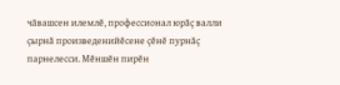чăвашсен илемлĕ, профессионал юрăç валли çырнă произведенийĕсене çĕнĕ пурнăç парнелесси. Мĕншĕн пирĕн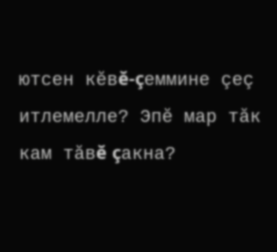ютсен кĕвĕ-çеммине çеç итлемелле? Эпĕ мар тăк кам тăвĕ çакна?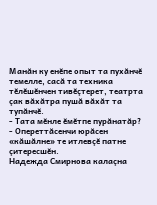Манăн ку енĕпе опыт та пухăнчĕ темелле, сасă та техника тĕлĕшĕнчен тивĕçтерет, театрта çак вăхăтра пушă вăхăт та тупăнчĕ.
- Тата мĕнле ĕмĕтпе пурăнатăр?
- Опереттăсенчи юрăсен «кăшăлне» те итлевçĕ патне çитересшĕн.
Надежда Смирнова калаçна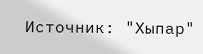Источник: "Хыпар"